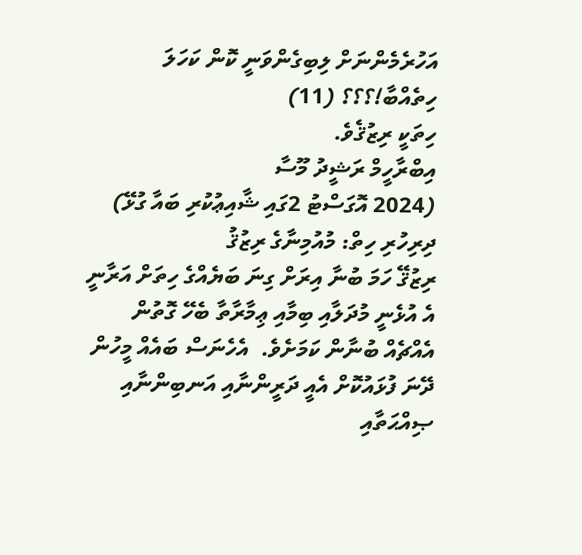އަހުރެމެންނަށް ލިބިގެންވަނީ ކޮން ކަހަލަ ހިތެއްބާ!؟؟؟ (11)
ހިތަކީ ރިޒުޤެވެ.
އިބްރާހީމް ރަޝީދު މޫސާ
(2024 އޮގަސްޓު 2ގައި ޝާއިޢުކުރި ބައާ ގުޅޭ)
ދިރިހުރި ހިތް: މުއުމިނާގެ ރިޒުޤު
ރިޒުޤޭ ހަމަ ބުނާ އިރަށް ގިނަ ބަޔެއްގެ ހިތަށް އަރާނީ އެ އުޅެނީ މުދަލާއި ބިމާއި ޢިމާރާތާ ބެހޭ ގޮތުން އެއްޗެއް ބުނާން ކަމަށެވެ.  އެހެނަސް ބައެއް މީހުން ދޭނަ ފުޅައުކޮށް އެއީ ދަރީންނާއި އަނބިންނާއި ޞިއްޙަތާއި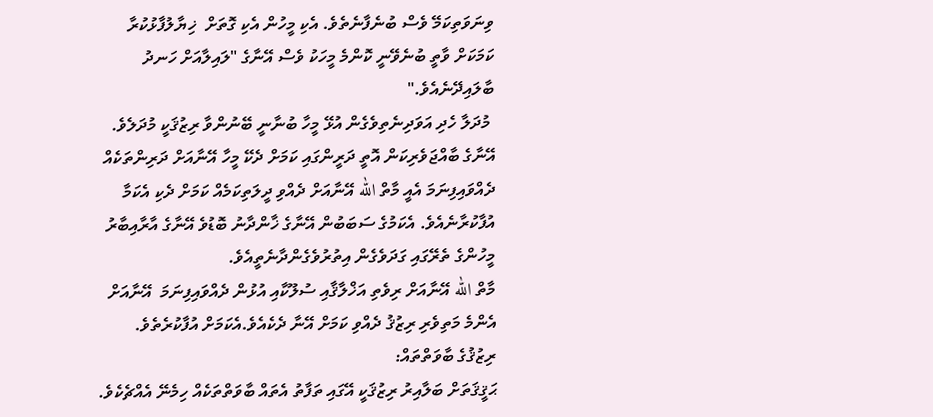ވިނަވަތިކަމޭ ވެސް ބުނެފާނެތެވެ. އެކި މީހުން އެކި ގޮތަށް  ޚިޔާލުފާޅުކުރާ ކަމަކަށް ވާތީ ބުނެވޭނީ ކޮންމެ މީހަކު ވެސް އޭނާގެ "ލައިލާއަށް ހަނދު ބާލައިދޭނެއެވެ."
 މުދަލާ ހެދި އަވަދިނެތިވެގެން އުޅޭ މީހާ ބުނާނީ ބޭނުންވާ ރިޒުޤަކީ މުދަލެވެ. އޭނާގެ ބާއްޖަވެރިކަން އޮތީ ދަރީންގައި ކަމަށް ދެކޭ މީހާ އޭނާއަށް ދަރިންތަކެއް  ދެއްވައިފިނަމަ އެއީ މާތް الله އޭނާއަށް ދެއްވި ދީލަތިކަމެއް ކަމަށް ދެކި އެކަމާ އުފާކުރާނެއެވެ. އެކަމުގެ ސަބަބުން އޭނާގެ ޚާންދާނު ބޮޑުވެ އޭނާގެ އާރާއިބާރު މީހުންގެ ތެރޭގައި ގަދަވެގެން އިތުރުވެގެންދާނެތީއެވެ.
މާތް الله އޭނާއަށް ރިވެތި އަޚްލާޤާއި ސުލޫކާއި އުޅުން ދެއްވައިފިނަމަ  އޭނާއަށް އެންމެ މަތިވެރި ރިޒުޤު ދެއްވި ކަމަށް އޭނާ ދެކެއެވެ.އެކަމަށް އުފާކުރެތެވެ.
ރިޒުޤުގެ ބާވަތްތައް:
ޙަޤީޤަތަށް ބަލާއިރު ރިޒުޤަކީ އޭގައި ތަފާތު އެތައް ބާވަތްތަކެއް ހިމެނޭ އެއްޗެކެވެ.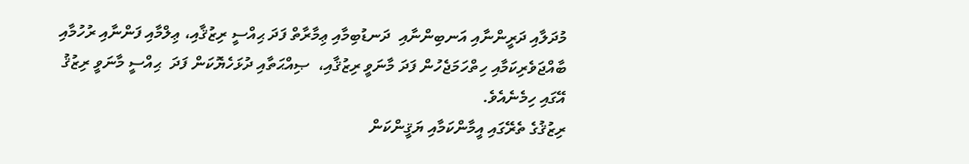މުދަލާއި ދަރީންނާއި އަނބިންނާއި  ދަނޑުބިމާއި ޢިމާރާތް ފަދަ ޙިއްސީ ރިޒުޤާއި، ޢިލްމާއި ފަންނާއި ރުހުމާއި ބާއްޖަވެރިކަމާއި ހިތްހަމަޖެހުން ފަދަ މާނަވީ ރިޒުޤާއި،  ޞިއްޙަތާއި ދުޅަހެޔޮކަން ފަދަ  ޙިއްސީ މާނަވީ ރިޒުޤު އޭގައި ހިމެނެއެވެ.
ރިޒުޤުގެ ތެރޭގައި އީމާންކަމާއި ޔަޤީންކަން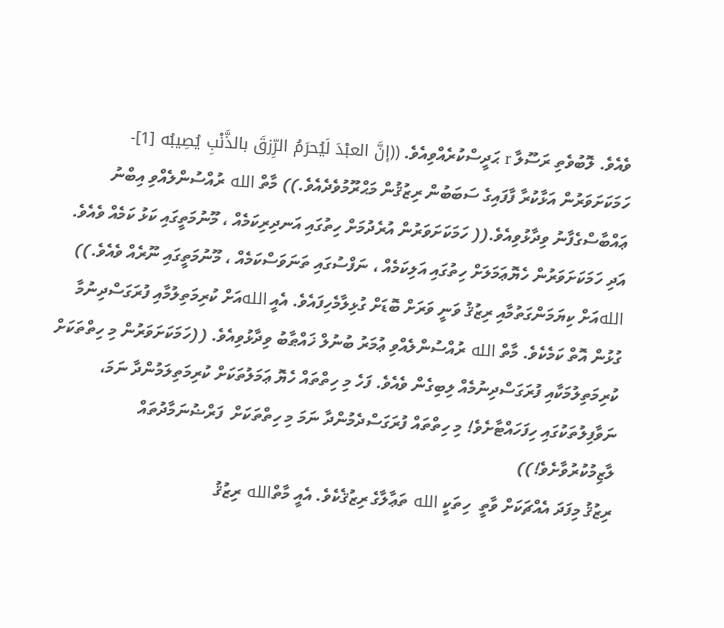ވެއެވެ. ލޮބުވެތި ރަސޫލާ r ޙަދީސްކުރެއްވިއެވެ. ((إنَّ العبْدَ لَيُحرَمُ الرِّزقَ بالذَّنْبِ يُصِيبُه [1]- ހަމަކަށަވަރުން އަޅާކުރާ ފާފައިގެ ސަބަބުން ރިޒުޤުން މަޙްރޫމުވެދެއެވެ.)) މާތް الله ރުއްސުންލެއްވި އިބްނު ޢައްބާސްގެފާނު ވިދާޅުވިއެވެ.(( ހަމަކަށަވަރުން އުރެދުމަށް ހިތުގައި އަނދިރިކަމެއް ، މޫނުމަތީގައި ކަޅު ކަމެއް ވެއެވެ. އަދި ހަމަކަށަވަރުން ހެޔޮޢަމަލަށް ހިތުގައި އަލިކަމެއް ، ނަފްސުގައި ތަނަވަސްކަމެއް ، މޫނުމަތީގައި ނޫރެއް ވެއެވެ.))
اللهއަށް ކިޔަމަންގަތުމާއި ރިޒުޤު ވަނީ ވަރަށް ބޮޑަށް ގުޅިލާމެހިފައެވެ. އެއީ اللهއަށް ކުރިމަތިލުމާއި ފުރަގަސްދިނުމާ ގުޅުން އޮތް ކަމެކެވެ. މާތް الله ރުއްސުންލެއްވި ޢުމަރު ބުނުލް ޚައްޠާބު ވިދާޅުވިއެވެ. ((ހަމަކަށަވަރުން މި ހިތްތަކަށް ކުރިމަތިލުމަކާއި ފުރަގަސްދިނުމެއް ލިބިގެން ވެއެވެ. ފަހެ މި ހިތްތައް ހެޔޮ ޢަމަލުތަކަށް ކުރިމަތިލަމުންދާ ނަމަ، ނަވާފިލުތަކުގައި ހިފަހައްޓާށެވެ! މި ހިތްތައް ފުރަގަސްދެމުންދާ ނަމަ މި ހިތްތަކަށް  ފަރްޟުނަމާދުތައް ލާޒިމުކުރުވާށެވެ!))
ރިޒުޤު މިފަދަ އެއްޗަކަށް ވާތީ  ހިތަކީ الله ތަޢާލާގެ ރިޒުޤެކެވެ. އެއީ މާތްالله ރިޒުޤު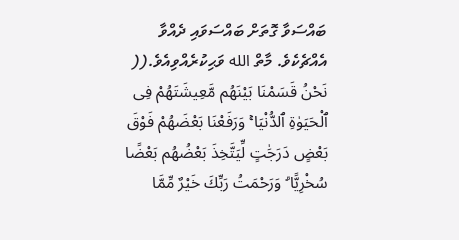ބައްސަވާ ގޮތަށް ބައްސަވައި ދެއްވާ އެއްޗެކެވެ. މާތް الله ވަޙިކުރެއްވިއެވެ.(( نَحْنُ قَسَمْنَا بَيْنَهُم مَّعِيشَتَهُمْ فِى ٱلْحَيَوٰةِ ٱلدُّنْيَا ۚ وَرَفَعْنَا بَعْضَهُمْ فَوْقَ بَعْضٍ دَرَجَٰتٍ لِّيَتَّخِذَ بَعْضُهُم بَعْضًا سُخْرِيًّا ۗ وَرَحْمَتُ رَبِّكَ خَيْرٌ مِّمَّا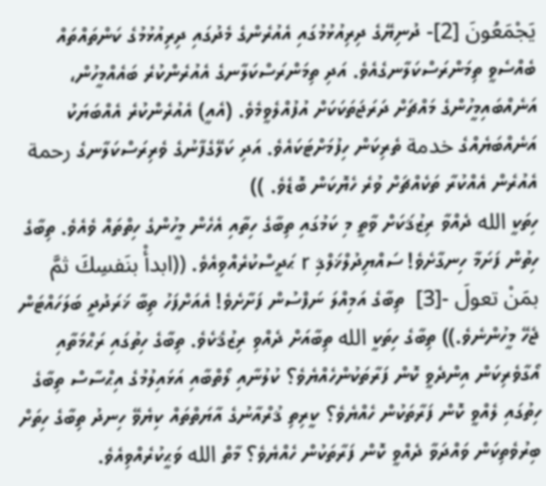يَجْمَعُونَ [2]- ދުނިޔޭގެ ދިރިއުޅުމުގައި އެއުރެންގެ މެދުގައި ދިރިއުޅުމުގެ ކަންތައްތައް ބެއްސެވީ ތިމަންރަސްކަލާނގެއެވެ. އަދި ތިމަންރަސްކަލާނގެ އެއުރެންކުރެ ބައެއްމީހުން، އަނެއްބައިމީހުންގެ މައްޗަށް ދަރަޖަތަކަކަށް އުފުއްލެވީމެވެ. (އެއީ) އެއުރެންކުރެ އެއްބަޔަކު އަނެއްބަޔެއްގެ خدمة ތެރިކަން ހިފުމަށްޓަކައެވެ. އަދި ކަލޭގެފާނުގެ ވެރިރަސްކަލާނގެ رحمة އެއުރެން އެއްކުރާ ތަކެއްޗަށް ވުރެ ހެޔޮކަން ބޮޑެވެ. ))
ހިތަކީ الله ދެއްވާ ރިޒުޤަކަށް ވާތީ މި ކަމުގައި ތިބާގެ ހިތާއި އެހެން މީހުންގެ ހިތްތައް ވެއެވެ. ތިބާގެ ހިތުން ފަށަމާ ހިނގާށެވެ! ސައްޔިދުލްޚަލްޤި r ޙަދީސްކުރެއްވިއެވެ. ((ابدأْ بنَفسِكَ ثمَّ بمَنْ تعولَ -[3]  ތިބާގެ އަމިއްލަ ނަފްސުން ފަށާށެވެ! އެއަށްފަހު ތިބާ ޚަރަދުދީ ބަލަހައްޓަން ޖެހޭ މީހުންނެވެ.)) ތިބާގެ ހިތަކީ الله ތިބާއަށް ދެއްވި ރިޒުޤެކެވެ. ތިބާގެ ހިތުގައި ރަޙްމަތާއި އޯގާވެރިކަން އިންދެވީ ކޮން ފަރާތަކުންހެއްޔެވެ؟ ކުލުނާއި ލޯތްބާއި އަޅައިލުމުގެ އިޙްސާސް ތިބާގެ ހިތުގައި ލެއްވީ ކޮން ފަރާތަކުން ހެއްޔެވެ؟ ކީރިތި ޤުރްއާނުގެ އާޔަތްތައް ކިޔެވޭ ހިނދު ތިބާގެ ހިތަށް ބިރުވެތިކަން ވައްދަވާ ދެއްވީ ކޮން ފަރާތަކުން ހެއްޔެވެ؟ މާތް الله ވަޙީކުރެއްވިއެވެ.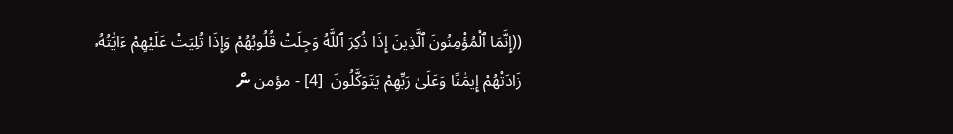((إِنَّمَا ٱلْمُؤْمِنُونَ ٱلَّذِينَ إِذَا ذُكِرَ ٱللَّهُ وَجِلَتْ قُلُوبُهُمْ وَإِذَا تُلِيَتْ عَلَيْهِمْ ءَايَٰتُهُۥ زَادَتْهُمْ إِيمَٰنًا وَعَلَىٰ رَبِّهِمْ يَتَوَكَّلُونَ  [4] - مؤمن ން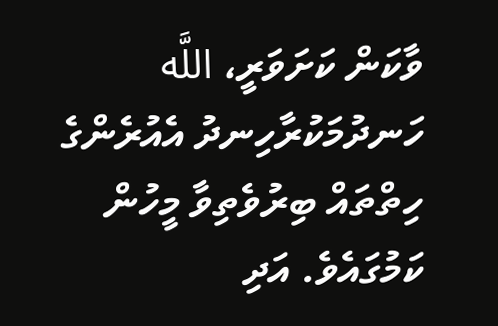ވާކަން ކަށަވަރީ، اللَّه ހަނދުމަކުރާހިނދު އެއުރެންގެ ހިތްތައް ބިރުވެތިވާ މީހުން ކަމުގައެވެ. އަދި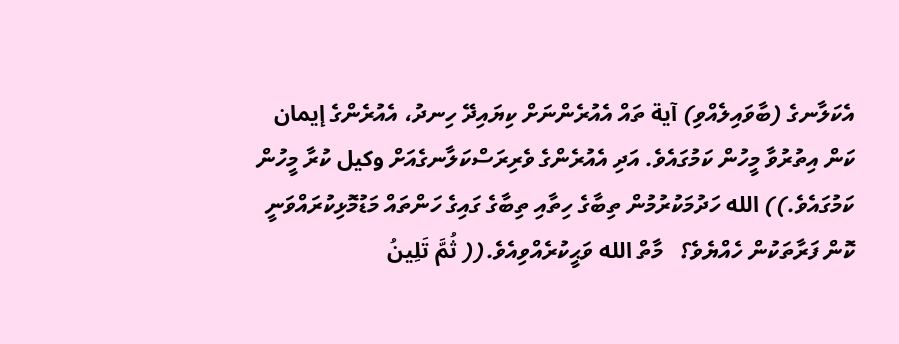އެކަލާނގެ (ބާވައިލެއްވި) آية ތައް އެއުރެންނަށް ކިޔައިދޭ ހިނދު، އެއުރެންގެ إيمان ކަން އިތުރުވާ މީހުން ކަމުގައެވެ. އަދި އެއުރެންގެ ވެރިރަސްކަލާނގެއަށް وكيل ކުރާ މީހުން ކަމުގައެވެ.)) الله ހަދުމަކުރުމުން ތިބާގެ ހިތާއި ތިބާގެ ގައިގެ ހަންތައް މަޑުމޮޅިކުރައްވަނީ ކޮން ފަރާތަކުން ހެއްޔެވެ؟   މާތް الله ވަޙީކުރެއްވިއެވެ.(( ثُمَّ تَلِينُ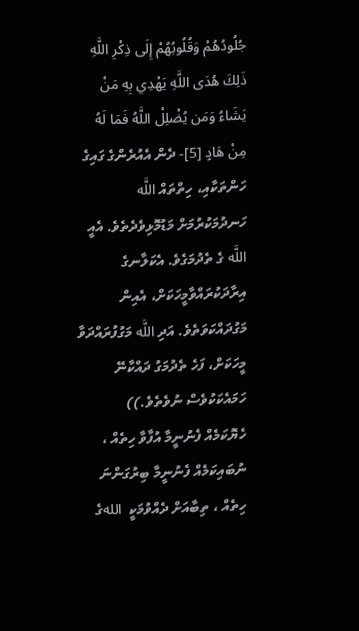جُلُودُهُمْ وَقُلُوبُهُمْ إِلَى ذِكْرِ اللَّهِ ذَلِكَ هُدَى اللَّهِ يَهْدِي بِهِ مَنْ يَشَاءُ وَمَن يُضْلِلْ اللَّهُ فَمَا لَهُ مِنْ هَادٍ [5]- ދެން އެއުރެންގެ ގައިގެ ހަންތަކާއި، ހިތްތައް اللَّه ހަނދުމަކުރުމަށް މަޑުމޮޅިވެދެތެވެ. އެއީ اللَّه ގެ ތެދުމަގެވެ. އެކަލާނގެ އިރާދަކުރައްވާމީހަކަށް، އެއިން މަގުދައްކަވަތެވެ. އަދި اللَّه މަގުފުރައްދަވާ މީހަކަށް، ފަހެ ތެދުމަގު ދައްކާނޭ ހަމައެކަކުވެސް ނުވެތެވެ.))
ހެޔޮކަމެއް ފެނުނީމާ އުފާވާ ހިތެއް ، ނުބައިކަމެއް ފެނުނީމާ ބިރުގަންނަ ހިތެއް ، ތިބާއަށް ދެއްވުމަކީ  اللهގެ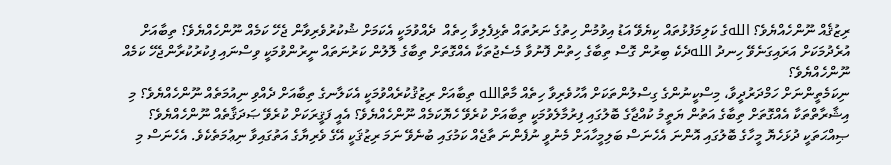ރިޒުޤެއް ނޫންހެއްޔެވެ؟ اللهގެ ކަލިމަފުޅުތައް ކިޔެވޭ އަޑު އިވުމުން ހިތުގެ ނަރުތައް ތެޅިފެލިވާ ހިތެއް  ދެއްވުމަކީ އެކަމަށް ޝުކުރުވެރިވާން ޖެހޭ ކަމެއް ނޫންހެއްޔެވެ؟ ތިބާއަށް އުރެދުމަކަށް އަރައިގަނެވޭ ހިނދު اللهދެކެ ބިރުން ގޮސް ތިބާގެ ހިތުން ފޮނުވާ މެސެޖުތަކާ އެއްގޮތަށް ތިބާގެ ލޮލުން ކަރުނަތައް ނީރުންވުމަކީ ވިސްނައި ފިކުރުކުރާންޖެހޭ ކަމެއް ނޫންހެއްޔެވެ؟
ނިކަމެތީންނަށް ހަމްދަރުދީވާ، މިސްކީނުންގެ ގިސްލުންތަކަށް އާހުވެރިވާ ހިތެއް މާތްالله ތިބާއަށް ރިޒުޤުކުރެއްވުމަކީ އެކަލާނގެ ތިބާއަށް ދެއްވި ނިއުމަތެއް ނޫންހެއްޔެވެ؟ މި އިޝާރާތްތަކާ އެއްގޮތަށް ތިބާގެ އަތުން ޔަތީމު ކުއްޖާގެ ބޮލުގައި ފިރުމާލެވުމަކީ ތިބާއަށް ކުރެވޭ ހެޔޮކަމެއް ނޫންހެއްޔެވެ؟ އެއީ ފަޤީރަކަށް ކުރެވޭ ޞަދަޤާތެއް ނޫންހެއްޔެވެ؟
ޞިއްޙަތަކީ ދުޅަހެޔޮ މީހާގެ ބޮލުގައި އޮންނަ އެހެނަސް ބަލިމީހާއަށް މެނުވީ ނުފެންނަ ތާޖެއް ކަމުގައި ބުނެވޭ ނަމަ ރިޒުޤަކީ އޭގެ ވެރިޔާގެ އަތުގައިވާ ނިޢުމަތެކެވެ. އެހެނަސް މި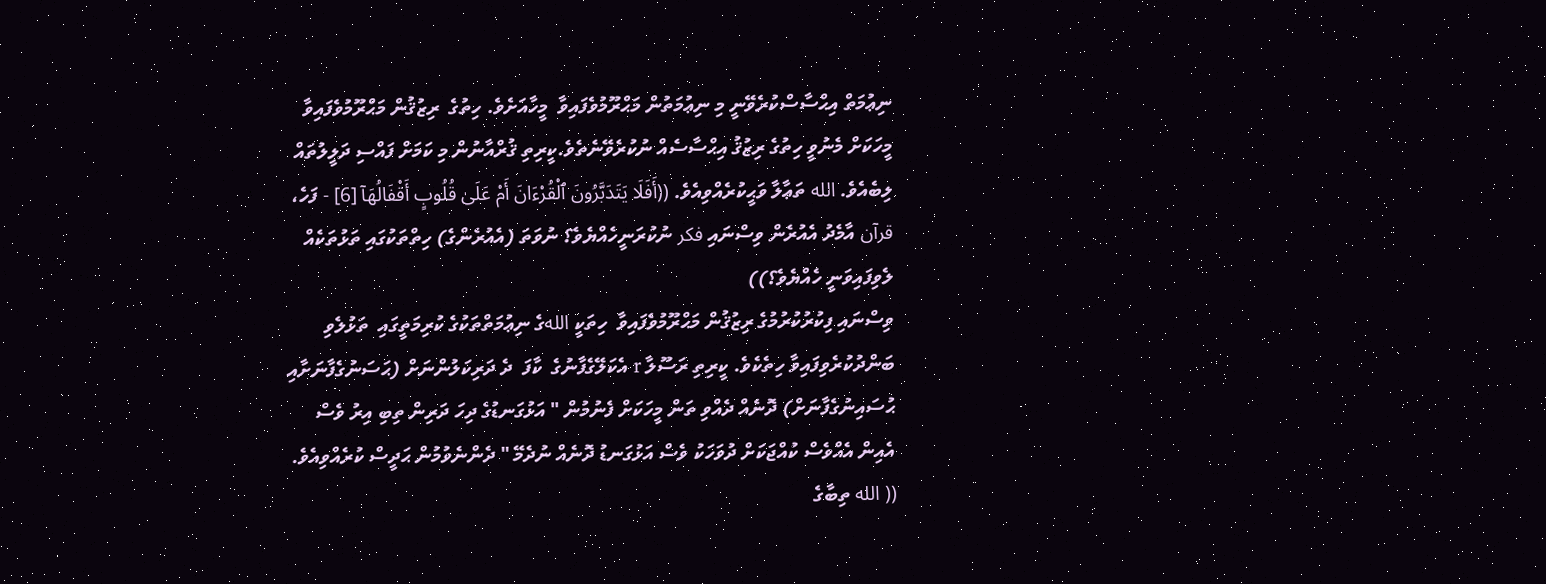ނިޢުމަތް އިޙްސާސްކުރެވޭނީ މި ނިޢުމަތުން މަޙްރޫމުވެފައިވާ  މީހާއަށެވެ. ހިތުގެ  ރިޒުޤުން މަޙްރޫމުވެފައިވާ މީހަކަށް މެނުވީ ހިތުގެ ރިޒުޤު އިޙްސާސެއް ނުކުރެވޭނެތެވެ.ކީރިތި ޤުރްއާނުން މި ކަމަށް ފައްސި ދަލީލުތައް ލިބެއެވެ. الله ތަޢާލާ ވަޙީކުރެއްވިއެވެ. ((أَفَلَا يَتَدَبَّرُونَ ٱلْقُرْءَانَ أَمْ عَلَىٰ قُلُوبٍ أَقْفَالُهَآ [6] - ފަހެ، قرآن އާމެދު އެއުރެން ވިސްނައި فكر ނުކުރަނީހެއްޔެވެ؟ ނުވަތަ (އެއުރެންގެ) ހިތްތަކުގައި ތަޅުތަކެއް ލެވިފައިވަނީ ހެއްޔެވެ؟))
ވިސްނައި ފިކުރުކުރުމުގެ ރިޒުޤުން މަޙްރޫމުވެފައިވާ  ހިތަކީ اللهގެ ނިޢުމަތްތަކުގެ ކުރިމަތީގައި  ތަޅުލެވި ބަންދުކުރެވިފައިވާ ހިތެކެވެ. ކީރިތި ރަސޫލާ r އެކަލޭގެފާނުގެ  ކާފަ  ދެ ދަރިކަލުންނަށް (ޙަސަނުގެފާނަށާއި ޙުސައިނުގެފާނަށް) ދޮނެއް ދެއްވި ތަން މީހަކަށް ފެނުމުން " އަޅުގަނޑުގެ ދިހަ ދަރިން ތިބި އިރު ވެސް  އެއިން އެއްވެސް ކުއްޖަކަށް ދުވަހަކު ވެސް އަޅުގަނޑު ދޮނެއް ނުދެމޭ " ދެންނެވުމުން ޙަދީސް ކުރެއްވިއެވެ. (( الله ތިބާގެ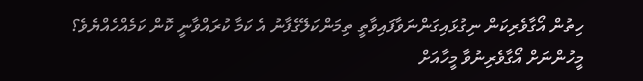ހިތުން އޯގާވެރިކަން ނިގުޅައިގަންނަވާފައިވާތީ ތިމަންކަލޭގެފާނު އެ ކަމާ ކުރައްވާނީ ކޮން ކަމެއްހެއްޔެވެ؟ މީހުންނަށް އޯގާވެރިނުވާ މީހާއަށް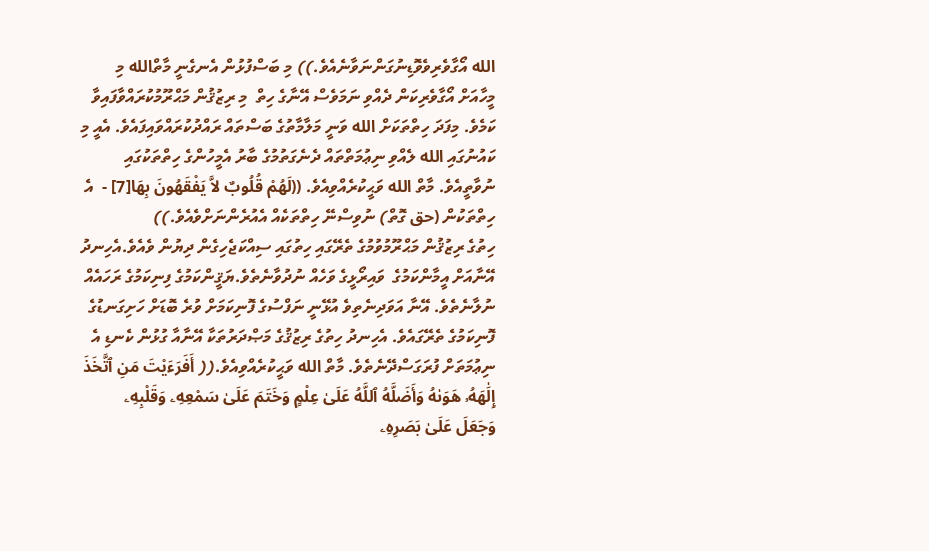الله އޯގާވެރިވެވޮޑިނުގަންނަވާނެއެވެ.)) މި ބަސްފުޅުން އެނގެނީ މާތްالله މި މީހާއަށް އޯގާވެރިކަން ދެއްވި ނަމަވެސް އޭނާގެ ހިތް  މި ރިޒުޤުން މަޙްރޫމުކުރައްވާފައިވާ ކަމެވެ. މިފަދަ ހިތްތަކަށް الله ވަނީ މަލާމާތުގެ ބަސްތައް ރައްދުކުރައްވައިފައެވެ. އެއީ މި ކައުނުގައި الله ލެއްވި ނިޢުމަތްތައް ދެނެގަތުމުގެ ބާރު އެމީހުންގެ ހިތްތަކުގައި ނުވާތީއެވެ. މާތް الله ވަޙީކުރެއްވިއެވެ. ((لَهُمْ قُلُوبٌ لاَّ يَفْقَهُونَ بِهَا[7] -  އެ ހިތްތަކުން (حق ގޮތް) ނުވިސްނޭ ހިތްތަކެއް އެއުރެންނަށްވެއެވެ.))
ހިތުގެ ރިޒުޤުން މަޙްރޫމުވުމުގެ ތެރޭގައި ހިތުގައި ސިއްކަޖެހިގެން ދިޔުން ވެއެވެ.އެހިނދު އޭނާއަށް އީމާންކަމުގެ  ވައިރޯޅީގެ ވަހެއް ނުދުވާނެތެވެ.ޔަޤީންކަމުގެ ފިނިކަމުގެ ރަހައެއް ނުލާނެތެވެ. އޭނާ އަވަދިނެތިވެ އުޅޭނީ ނަފްސުގެ ފޮނިކަމަށް ވުރެ ބޮޑަށް ހަށިގަނޑުގެ ފޮނިކަމުގެ ތެރޭގައެވެ. އެހިނދު ހިތުގެ ރިޒުޤުގެ މަޞްދަރުތަކާ އޭނާއާ ގުޅުން ކެނޑި އެ ނިޢުމަތަށް ފުރަގަސްދޭނެތެވެ. މާތް الله ވަޙީކުރެއްވިއެވެ.(( أَفَرَءَيْتَ مَنِ ٱتَّخَذَ إِلَٰهَهُۥ هَوَىٰهُ وَأَضَلَّهُ ٱللَّهُ عَلَىٰ عِلْمٍ وَخَتَمَ عَلَىٰ سَمْعِهِۦ وَقَلْبِهِۦ وَجَعَلَ عَلَىٰ بَصَرِهِۦ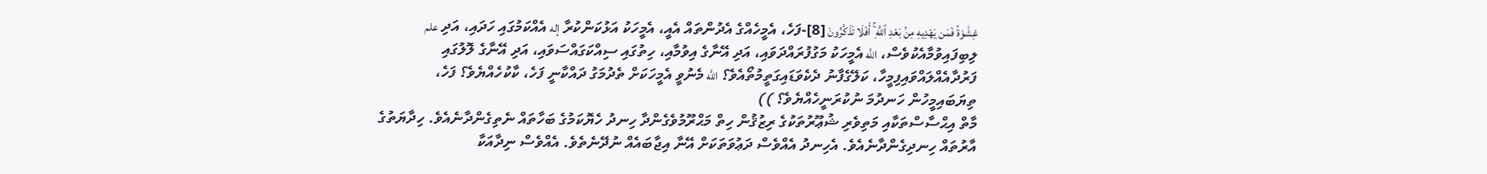غِشَٰوَةً فَمَن يَهْدِيهِ مِنۢ بَعْدِ ٱللَّهِ ۚ أَفَلَا تَذَكَّرُونَ [8]-ފަހެ، އެމީހެއްގެ އެދުންތައް އެއީ، އެމީހަކު އަޅުކަންކުރާ إله އެއްކަމުގައި ހަދައި، އަދި علم ލިބިފައިވުމާއެކުވެސް، اللَّه އެމީހަކު މަގުފުރައްދަވައި، އަދި އޭނާގެ އިވުމާއި، ހިތުގައި ސިއްކަގައްސަވައި، އަދި އޭނާގެ ލޮލުގައި ފަރުދާއެއްލައްވައިފިމީހާ، ކަލޭގެފާނު ދެކެވަޑައިގަތީމުތޯއެވެ؟ اللَّه މެނުވީ އެމީހަކަށް ތެދުމަގު ދައްކާނީ ފަހެ، ކާކުހެއްޔެވެ؟ ފަހެ، ތިޔަބައިމީހުން ހަނދުމަ ނުކުރަނީހެއްޔެވެ؟ ))
މާތް އިޙްސާސްތަކާއި މަތިވެރި ޝުޢޫރުތަކުގެ ރިޒުޤުން ހިތް މަޙްރޫމުވެގެންދާ ހިނދު ހެޔޮކަމުގެ ބަހާތައް ނެތިގެންދާނެއެވެ. ހިދާޔަތުގެ އާރުތައް ހިނދިގެންދާނެއެވެ. އެހިނދު އެއްވެސް ދަޢުވަތަކަށް އޭނާ އިޖާބައެއް ނުދޭނެތެވެ. އެއްވެސް ނިދާއަކާ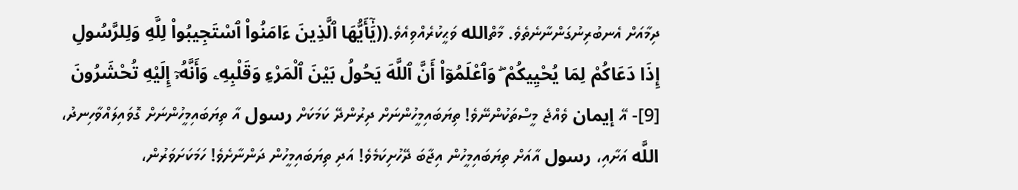ދިމާއަށް އެނބުރިނުގަންނާނެތެވެ. މާތްالله ވަޙީކުރެއްވިއެވެ.((يَٰٓأَيُّهَا ٱلَّذِينَ ءَامَنُوا۟ ٱسْتَجِيبُوا۟ لِلَّهِ وَلِلرَّسُولِ إِذَا دَعَاكُمْ لِمَا يُحْيِيكُمْ ۖ وَٱعْلَمُوٓا۟ أَنَّ ٱللَّهَ يَحُولُ بَيْنَ ٱلْمَرْءِ وَقَلْبِهِۦ وَأَنَّهُۥٓ إِلَيْهِ تُحْشَرُونَ [9]- އޭ إيمان ވެއްޖެ މީސްތަކުންނޭވެ! ތިޔަބައިމީހުންނަށް ދިރުންދޭ ކަމަކަށް رسول އާ ތިޔަބައިމީހުންނަށް ގޮވައިލައްވާހިނދު، اللَّه އަށާއި، رسول އާއަށް ތިޔަބައިމީހުން އިޖާބަ ދޭހުށިކަމެވެ! އަދި ތިޔަބައިމީހުން ދަންނާށެވެ! ހަމަކަށަވަރުން،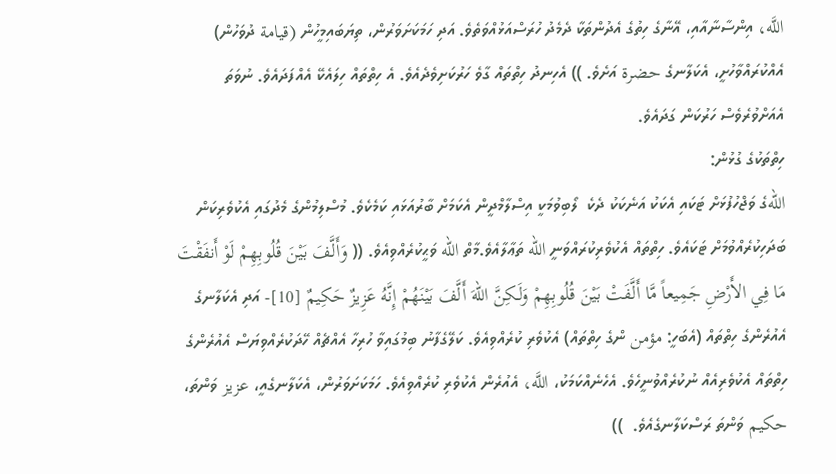اللَّه، އިންސާނާއާއި، އޭނާގެ ހިތުގެ އެދުންތަކާ ދެމެދު ހުރަސްއަޅުއްވަތެވެ. އަދި ހަމަކަށަވަރުން، ތިޔަބައިމީހުން (قيامة ދުވަހުން) އެއްކުރައްވާހުށީ، އެކަލާނގެ حضرة އަށެވެ. )) އެހިނދު ހިތްތައް ގާވެ ހަރުކަށިވެދެއެވެ. އެ ހިތްތައް ހިލައެކޭ އެއްފަދައެވެ. ނުވަތަ އެއަށްވުރެވެސް ހަރުކަން ގަދައެވެ.
ހިތްތަކުގެ ގުޅުން:
اللهގެ ވަޖްހުފުޅަށް ޓަކައި އެކަކު އަނެކަކު ދެކެ  ލޯބިވުމަކީ އިސްލާމްދީން އެކަމަށް ބާރުއަޅައި ކަމެކެވެ. މުސްލިމުންގެ މެދުގައި އެކުވެރިކަން ބަދަހިކުރެއްވުމަށް ޓަކައެވެ. ހިތްތައް އެކުވެރިކުރައްވަނީ الله ތަޢާލާއެވެ.މާތް الله ވަޙީކުރެއްވިއެވެ. (( وَأَلَّفَ بَيْنَ قُلُوبِهِمْ لَوْ أَنفَقْتَ مَا فِي الأَرْضِ جَمِيعاً مَّا أَلَّفَتْ بَيْنَ قُلُوبِهِمْ وَلَـكِنَّ اللّهَ أَلَّفَ بَيْنَهُمْ إِنَّهُ عَزِيزٌ حَكِيمٌ [10]- އަދި އެކަލާނގެ އެއުރެންގެ ހިތްތައް (އެބަހީ: مؤمن ންގެ ހިތްތައް) އެކުވެރި ކުރެއްވިއެވެ. ކަލޭގެފާނު ބިމުގައިވާ ހުރިހާ އެއްޗެއް ހޭދަކުރެއްވިޔަސް އެއުރެންގެ ހިތްތައް އެކުވެރިއެއް ނުކުރެއްވުނީހެވެ. އެހެނެއްކަމަކު، اللَّه، އެއުރެން އެކުވެރި ކުރެއްވިއެވެ. ހަމަކަށަވަރުން، އެކަލާނގެއީ، عزيز ވަންތަ، حكيم ވަންތަ ރަސްކަލާނގެއެވެ.  ))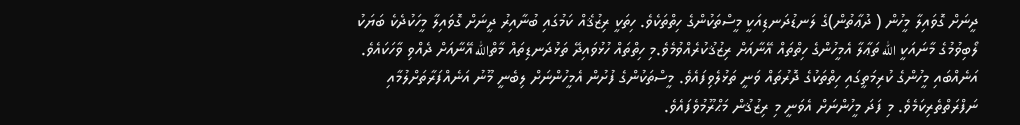ދީނަށް ގޮވައިލާ މީހުން ( ދުޢާތުން)ގެ ލަނޑުދަނޑިއަކީ މީސްތަކުންގެ ހިތްތަކެވެ. ހިތަކީ ރިޒުޤެއް ކަމުގައި ބުނާއިރު ދީނަށް ގޮވައިލާ މީހަކުދެކެ ބަޔަކު ލޯބިވުމުގެ މާނައަކީ الله ތަޢާލާ އެމީހުންގެ ހިތްތައް އޭނާއަށް ރިޒުޤުކުރެއްވުމެވެ.މި ހިތްތައް ހުޅުވައިދޭ ތަޅުދަނޑިތައް މާތްالله އޭނާއަށް ދެއްވި ވާހަކައެވެ. އަނެއްބައި މީހުންގެ ކުރިމަތީގައި ހިތްތަކުގެ ދޮރުތައް ވަނީ ތަޅުލެވިފައެވެ. މީސްތަކުންގެ ފުށުން އެމީހުންނަށް ލިބެނީ މޫނު އަނެއްފަރާތަށްލުމާއި ނަފްރަތްތެރިކަމެވެ. މި ފަދަ މީހުންނަށް އެވަނީ މި ރިޒުޤުން މަޙްރޫމުވެފައެވެ.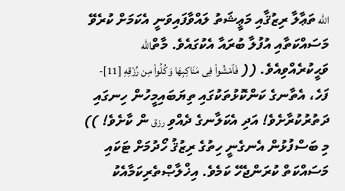الله ތަޢާލާ ރިޒުޤާއި މަޢީޝަތު ލައްވާފައިވަނީ އެކަމަށް ކުރެވޭ މަސައްކަތާއި އުފުލާ ބުރައާ އެކުގައެވެ. މާތްالله ވަޙީކުރެއްވިއެވެ. (( فَٱمْشُوا۟ فِى مَنَاكِبِهَا وَكُلُوا۟ مِن رِّزْقِهِ [11]-  ފަހެ، އެތާނގެ ކަންކޮޅުތަކުގައި ތިޔަބައިމީހުން ހިނގައި ދަތުރުކުރާށެވެ! އަދި އެކަލާނގެ ދެއްވި رزق ން ކާށެވެ! )) މި ބަސްފުޅުން އެނގެނީ ހިތުގެ ރިޒުޤު ހޯދުމަށް ޓަކައި މަސައްކަތް ކުރަންޖެހޭ ކަމެވެ. އިޚްލާޞްތެރިކަމާއެކު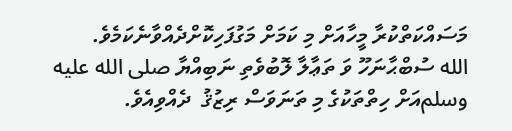މަސައްކަތްކުރާ މީހާއަށް މި ކަމަށް މަގުފަހިކޮށްދެއްވާނެކަމެވެ.
الله ސުބްޙާނަހޫ ވަ ތަޢާލާ ލޮބުވެތި ނަބިއްޔާ صلى الله عليه وسلمއަށް ހިތްތަކުގެ މި ތަނަވަސް ރިޒުޤު  ދެއްވިއެވެ.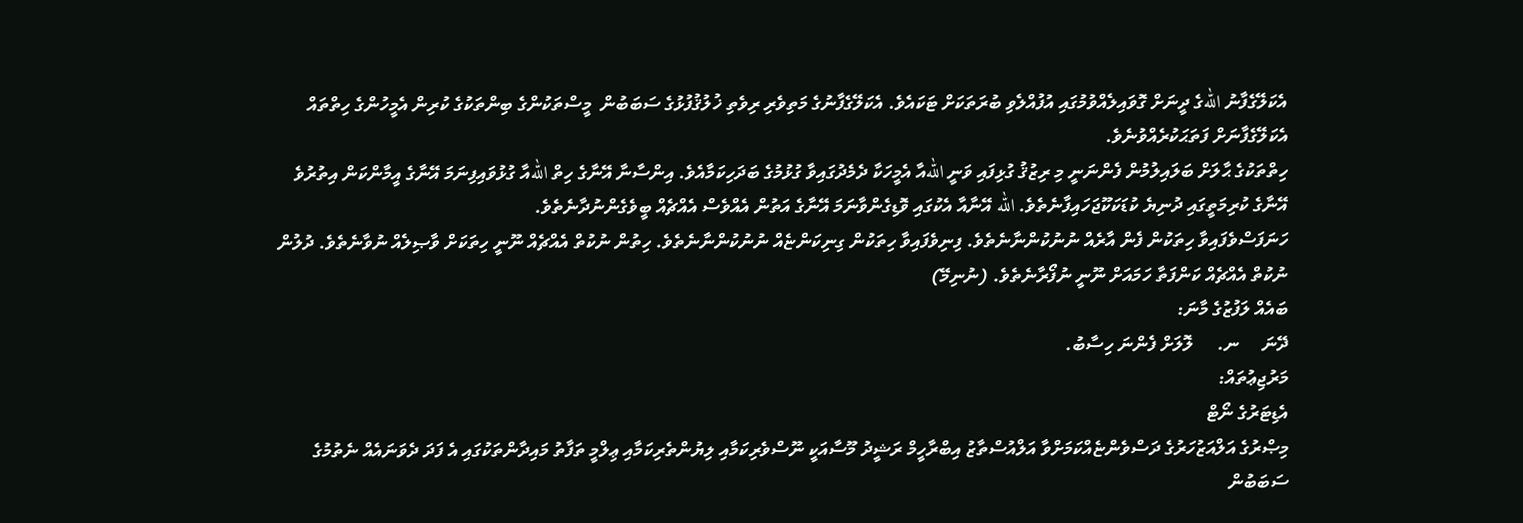އެކަލޭގެފާނު اللهގެ ދީނަށް ގޮވައިލެއްވުމުގައި އުފުއްލެވި ބުރަތަކަށް ޓަކައެވެ. އެކަލޭގެފާނުގެ މަތިވެރި ރިވެތި ޚުލުޤުފުޅުގެ ސަބަބުން  މީސްތަކުންގެ ބިންތަކުގެ ކުރިން އެމީހުންގެ ހިތްތައް އެކަލޭގެފާނަށް ފަތަޙަކުރެއްވުނެވެ.
ހިތްތަކުގެ ޙާލަށް ބަލައިލުމުން ފެންނަނީ މި ރިޒުޤު ގުޅިފައި ވަނީ اللهއާ އެމީހަކާ ދެމެދުގައިވާ ގުޅުމުގެ ބަދަހިކަމާއެވެ. އިންސާނާ އޭނާގެ ހިތް اللهއާ ގުޅުވައިފިނަމަ އޭނާގެ އީމާންކަން އިތުރުވެ އޭނާގެ ކުރިމަތީގައި ދުނިޔެ ކުޑަކަކޫޖަހައިފާނެތެވެ. الله އޭނާއާ އެކުގައި ވޮޑިގެންވާނަމަ އޭނާގެ އަތުން އެއްވެސް އެއްޗެއް ބީވެގެންނުދާނެތެވެ.
ހަނަފަސްވެފައިވާ ހިތަކުން ފެން އާރެއް ނުނުކުންނާނެތެވެ. ފިނިވެފައިވާ ހިތަކުން ގިނިކަންޏެއް ނުނުކުންނާނެތެވެ. ހިތުން ނުކުތް އެއްޗެއް ނޫނީ ހިތަކަށް ވާޞިލެއް ނުވާނެތެވެ. ދުލުން ނުކުތް އެއްޗެއް ކަންފަތާ ހަމައަށް ނޫނީ ނުފޯރާނެތެވެ. (ނުނިމޭ)
ބައެއް ލަފުޒުގެ މާނަ:
ދޭނަ     ނ.     ލޮލަށް ފެންނަ ހިސާބު.
މަރުޖިޢުތައް:
އެޑިޓަރުގެ ނޯޓް
މިޞްރުގެ އަލްއަޒުހަރުގެ ދަސްވެންޏެއްކަމަށްވާ އަލްއުސްތާޒު އިބްރާހީމް ރަޝީދު މޫސާއަކީ ނޫސްވެރިކަމާއި ލިޔުންތެރިކަމާއި ޢިލްމީ ތަފާތު މައިދާންތަކުގައި އެ ފަދަ ދެވަނައެއް ނެތުމުގެ ސަބަބުން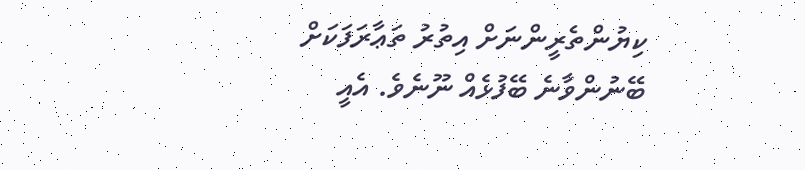ކިޔުންތެރީންނަށް އިތުރު ތަޢާރަފަކަށް ބޭނުންވާނެ ބޭފުޅެއް ނޫނެވެ. އެއީ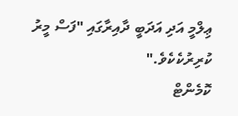ޢިލްމީ އަދި އަދަބީ ދާއިރާގައި "ފަސް މީރު ކުރިރުކެކެވެ."
ކޮމެންޓް